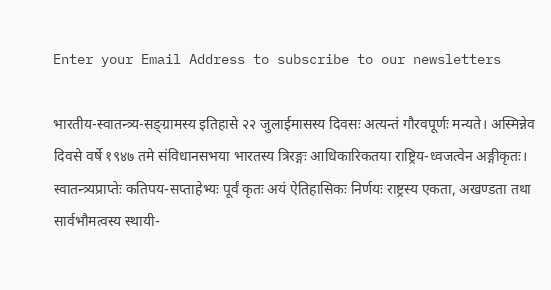Enter your Email Address to subscribe to our newsletters

भारतीय-स्वातन्त्र्य-सङ्ग्रामस्य इतिहासे २२ जुलाईमासस्य दिवसः अत्यन्तं गौरवपूर्णः मन्यते। अस्मिन्नेव दिवसे वर्षे १९४७ तमे संविधानसभया भारतस्य त्रिरङ्गः आधिकारिकतया राष्ट्रिय-ध्वजत्वेन अङ्गीकृतः। स्वातन्त्र्यप्राप्तेः कतिपय-सप्ताहेभ्यः पूर्वं कृतः अयं ऐतिहासिकः निर्णयः राष्ट्रस्य एकता, अखण्डता तथा सार्वभौमत्वस्य स्थायी-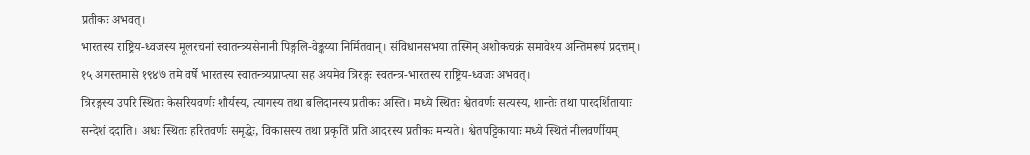प्रतीकः अभवत्।
भारतस्य राष्ट्रिय-ध्वजस्य मूलरचनां स्वातन्त्र्यसेनानी पिङ्गलि-वेङ्कय्या निर्मितवान्। संविधानसभया तस्मिन् अशोकचक्रं समावेश्य अन्तिमरूपं प्रदत्तम्। १५ अगस्तमासे १९४७ तमे वर्षे भारतस्य स्वातन्त्र्यप्राप्त्या सह अयमेव त्रिरङ्गः स्वतन्त्र-भारतस्य राष्ट्रिय-ध्वजः अभवत्।
त्रिरङ्गस्य उपरि स्थितः केसरियवर्णः शौर्यस्य, त्यागस्य तथा बलिदानस्य प्रतीकः अस्ति। मध्ये स्थितः श्वेतवर्णः सत्यस्य, शान्तेः तथा पारदर्शितायाः सन्देशं ददाति। अधः स्थितः हरितवर्णः समृद्धेः, विकासस्य तथा प्रकृतिं प्रति आदरस्य प्रतीकः मन्यते। श्वेतपट्टिकायाः मध्ये स्थितं नीलवर्णीयम्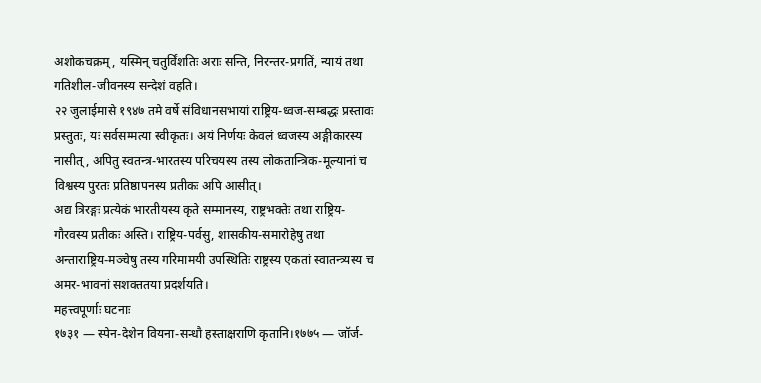अशोकचक्रम्, यस्मिन् चतुर्विंशतिः अराः सन्ति, निरन्तर-प्रगतिं, न्यायं तथा गतिशील-जीवनस्य सन्देशं वहति।
२२ जुलाईमासे १९४७ तमे वर्षे संविधानसभायां राष्ट्रिय-ध्वज-सम्बद्धः प्रस्तावः प्रस्तुतः, यः सर्वसम्मत्या स्वीकृतः। अयं निर्णयः केवलं ध्वजस्य अङ्गीकारस्य नासीत्, अपितु स्वतन्त्र-भारतस्य परिचयस्य तस्य लोकतान्त्रिक-मूल्यानां च विश्वस्य पुरतः प्रतिष्ठापनस्य प्रतीकः अपि आसीत्।
अद्य त्रिरङ्गः प्रत्येकं भारतीयस्य कृते सम्मानस्य, राष्ट्रभक्तेः तथा राष्ट्रिय-गौरवस्य प्रतीकः अस्ति। राष्ट्रिय-पर्वसु, शासकीय-समारोहेषु तथा अन्ताराष्ट्रिय-मञ्चेषु तस्य गरिमामयी उपस्थितिः राष्ट्रस्य एकतां स्वातन्त्र्यस्य च अमर-भावनां सशक्ततया प्रदर्शयति।
महत्त्वपूर्णाः घटनाः
१७३१ — स्पेन-देशेन वियना-सन्धौ हस्ताक्षराणि कृतानि।१७७५ — जॉर्ज-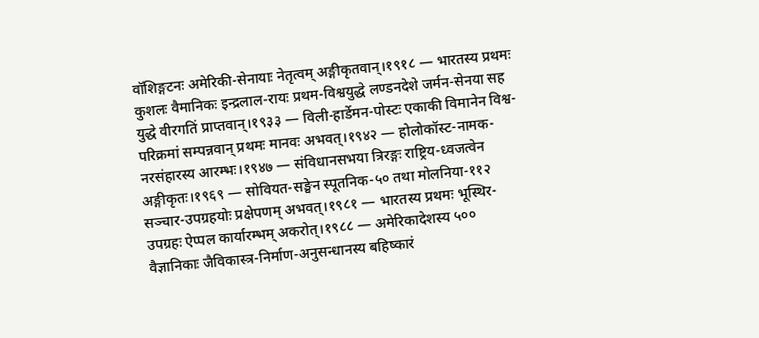वॉशिङ्गटनः अमेरिकी-सेनायाः नेतृत्वम् अङ्गीकृतवान्।१९१८ — भारतस्य प्रथमः कुशलः वैमानिकः इन्द्रलाल-रायः प्रथम-विश्वयुद्धे लण्डनदेशे जर्मन-सेनया सह युद्धे वीरगतिं प्राप्तवान्।१९३३ — विली-हार्डेमन-पोस्टः एकाकी विमानेन विश्व-परिक्रमां सम्पन्नवान् प्रथमः मानवः अभवत्।१९४२ — होलोकॉस्ट-नामक-नरसंहारस्य आरम्भः।१९४७ — संविधानसभया त्रिरङ्गः राष्ट्रिय-ध्वजत्वेन अङ्गीकृतः।१९६९ — सोवियत-सङ्घेन स्पूतनिक-५० तथा मोलनिया-११२ सञ्चार-उपग्रहयोः प्रक्षेपणम् अभवत्।१९८१ — भारतस्य प्रथमः भूस्थिर-उपग्रहः ऐप्पल कार्यारम्भम् अकरोत्।१९८८ — अमेरिकादेशस्य ५०० वैज्ञानिकाः जैविकास्त्र-निर्माण-अनुसन्धानस्य बहिष्कारं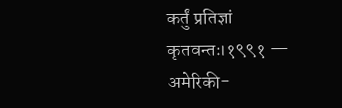कर्तुं प्रतिज्ञां कृतवन्तः।१९९१ — अमेरिकी-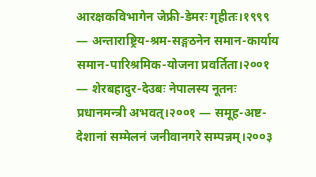आरक्षकविभागेन जेफ्री-डेमरः गृहीतः।१९९९ — अन्ताराष्ट्रिय-श्रम-सङ्गठनेन समान-कार्याय समान-पारिश्रमिक-योजना प्रवर्तिता।२००१ — शेरबहादुर-देउबः नेपालस्य नूतनः प्रधानमन्त्री अभवत्।२००१ — समूह-अष्ट-देशानां सम्मेलनं जनीवानगरे सम्पन्नम्।२००३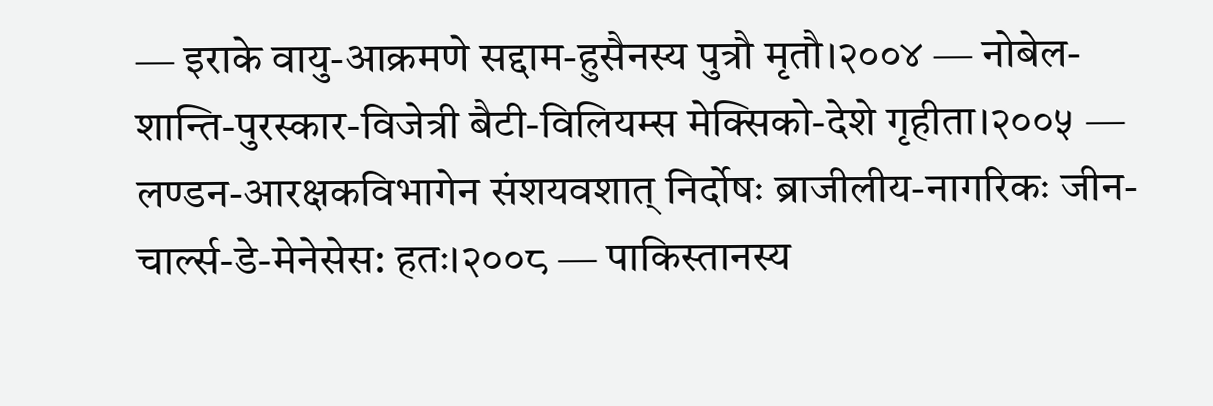— इराके वायु-आक्रमणे सद्दाम-हुसैनस्य पुत्रौ मृतौ।२००४ — नोबेल-शान्ति-पुरस्कार-विजेत्री बैटी-विलियम्स मेक्सिको-देशे गृहीता।२००५ — लण्डन-आरक्षकविभागेन संशयवशात् निर्दोषः ब्राजीलीय-नागरिकः जीन-चार्ल्स-डे-मेनेसेस: हतः।२००८ — पाकिस्तानस्य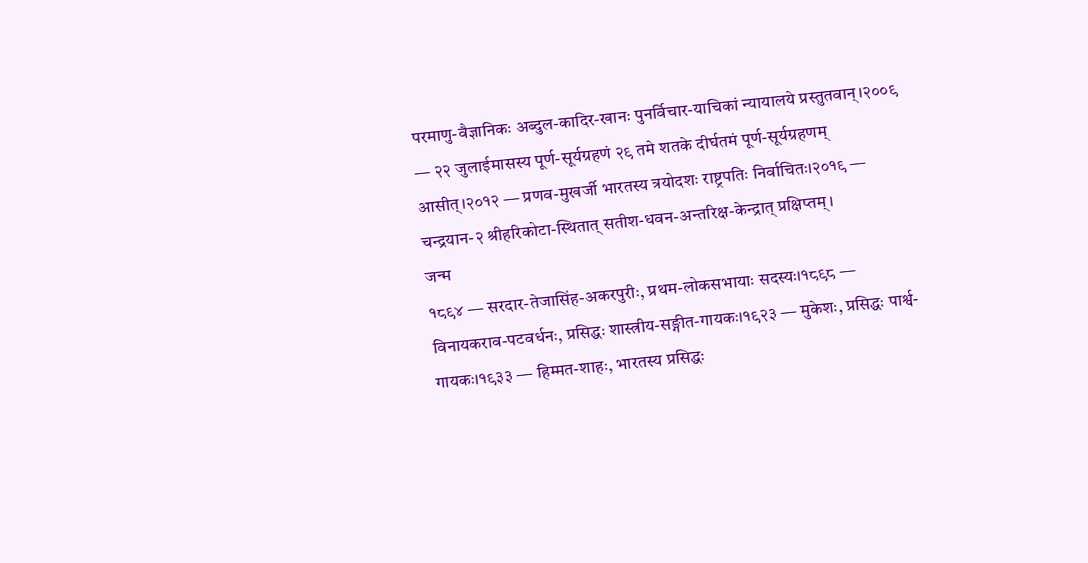परमाणु-वैज्ञानिकः अब्दुल-कादिर-खानः पुनर्विचार-याचिकां न्यायालये प्रस्तुतवान्।२००९ — २२ जुलाईमासस्य पूर्ण-सूर्यग्रहणं २९ तमे शतके दीर्घतमं पूर्ण-सूर्यग्रहणम् आसीत्।२०१२ — प्रणव-मुखर्जी भारतस्य त्रयोदशः राष्ट्रपतिः निर्वाचितः।२०१९ — चन्द्रयान-२ श्रीहरिकोटा-स्थितात् सतीश-धवन-अन्तरिक्ष-केन्द्रात् प्रक्षिप्तम्।
जन्म
१८९४ — सरदार-तेजासिंह-अकरपुरीः, प्रथम-लोकसभायाः सदस्यः।१८९८ — विनायकराव-पटवर्धनः, प्रसिद्धः शास्त्रीय-सङ्गीत-गायकः।१९२३ — मुकेशः, प्रसिद्धः पार्श्व-गायकः।१९३३ — हिम्मत-शाहः, भारतस्य प्रसिद्धः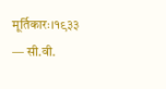मूर्तिकारः।१९३३ — सी.वी.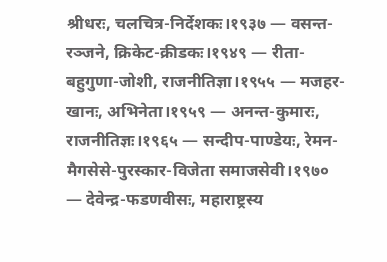श्रीधरः, चलचित्र-निर्देशकः।१९३७ — वसन्त-रञ्जने, क्रिकेट-क्रीडकः।१९४९ — रीता-बहुगुणा-जोशी, राजनीतिज्ञा।१९५५ — मजहर-खानः, अभिनेता।१९५९ — अनन्त-कुमारः, राजनीतिज्ञः।१९६५ — सन्दीप-पाण्डेयः, रेमन-मैगसेसे-पुरस्कार-विजेता समाजसेवी।१९७० — देवेन्द्र-फडणवीसः, महाराष्ट्रस्य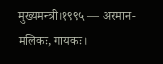मुख्यमन्त्री।१९९५ — अरमान-मलिकः, गायकः।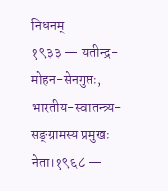निधनम्
१९३३ — यतीन्द्र-मोहन-सेनगुप्तः, भारतीय-स्वातन्त्र्य-सङ्ग्रामस्य प्रमुखः नेता।१९६८ —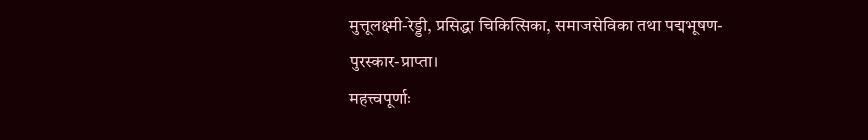मुत्तूलक्ष्मी-रेड्डी, प्रसिद्धा चिकित्सिका, समाजसेविका तथा पद्मभूषण-पुरस्कार-प्राप्ता।
महत्त्वपूर्णाः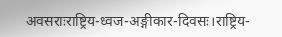अवसराःराष्ट्रिय-ध्वज-अङ्गीकार-दिवसः।राष्ट्रिय-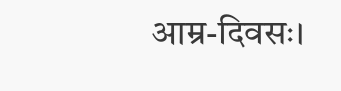आम्र-दिवसः।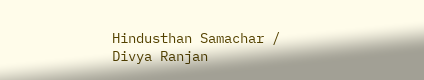Hindusthan Samachar / Divya Ranjan